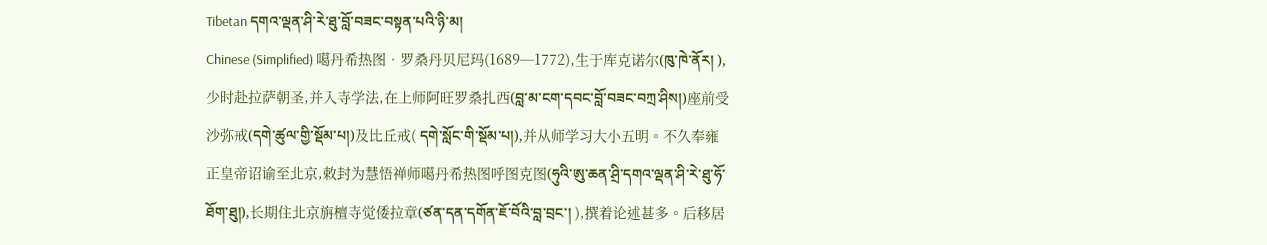Tibetan དགའ་ལྡན་ཤི་རེ་ཐུ་བློ་བཟང་བསྟན་པའི་ཉི་མ།
Chinese (Simplified) 噶丹希热图•罗桑丹贝尼玛(1689─1772),生于库克诺尔(ཁུ་ཁེ་ནོར། ),少时赴拉萨朝圣,并入寺学法,在上师阿旺罗桑扎西(བླ་མ་ངག་དབང་བློ་བཟང་བཀྲ་ཤིས།)座前受沙弥戒(དགེ་ཚུལ་གྱི་སྡོམ་པ།)及比丘戒( དགེ་སློང་གི་སྡོམ་པ།),并从师学习大小五明。不久奉雍正皇帝诏谕至北京,敕封为慧悟禅师噶丹希热图呼图克图(ཧུའི་ཨུ་ཆན་ཤྲི་དགའ་ལྡན་ཤི་རེ་ཐུ་ཧོ་ཐོག་ཐུ།),长期住北京旃檀寺觉倭拉章(ཙན་དན་དགོན་ཇོ་བོའི་བླ་བྲང་། ),撰着论述甚多。后移居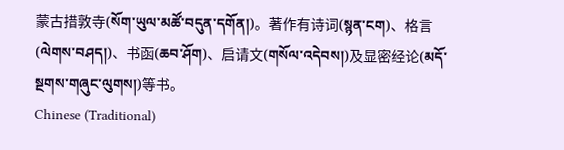蒙古措敦寺(སོག་ཡུལ་མཚོ་བདུན་དགོན།)。著作有诗词(སྙན་ངག)、格言(ལེགས་བཤད།)、书函(ཆབ་ཤོག)、启请文(གསོལ་འདེབས།)及显密经论(མདོ་སྔགས་གཞུང་ལུགས།)等书。
Chinese (Traditional)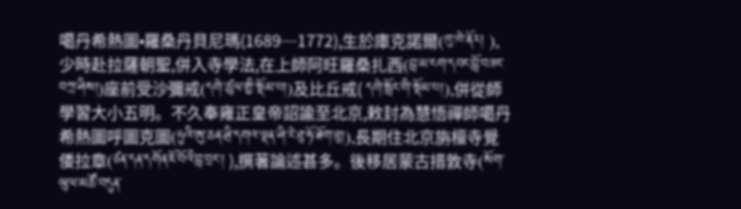噶丹希熱圖•羅桑丹貝尼瑪(1689─1772),生於庫克諾爾(ཁུ་ཁེ་ནོར། ),少時赴拉薩朝聖,併入寺學法,在上師阿旺羅桑扎西(བླ་མ་ངག་དབང་བློ་བཟང་བཀྲ་ཤིས།)座前受沙彌戒(དགེ་ཚུལ་གྱི་སྡོམ་པ།)及比丘戒( དགེ་སློང་གི་སྡོམ་པ།),併從師學習大小五明。不久奉雍正皇帝詔諭至北京,敕封為慧悟禪師噶丹希熱圖呼圖克圖(ཧུའི་ཨུ་ཆན་ཤྲི་དགའ་ལྡན་ཤི་རེ་ཐུ་ཧོ་ཐོག་ཐུ།),長期住北京旃檀寺覺倭拉章(ཙན་དན་དགོན་ཇོ་བོའི་བླ་བྲང་། ),撰著論述甚多。後移居蒙古措敦寺(སོག་ཡུལ་མཚོ་བདུན་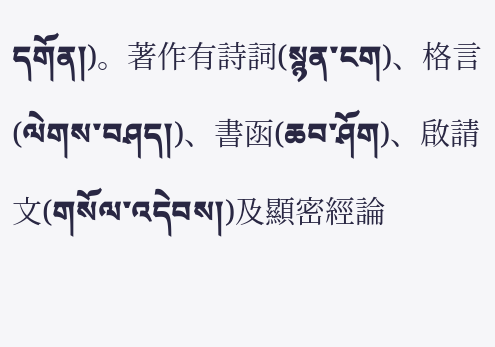དགོན།)。著作有詩詞(སྙན་ངག)、格言(ལེགས་བཤད།)、書函(ཆབ་ཤོག)、啟請文(གསོལ་འདེབས།)及顯密經論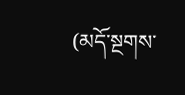(མདོ་སྔགས་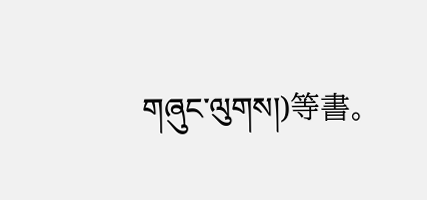གཞུང་ལུགས།)等書。